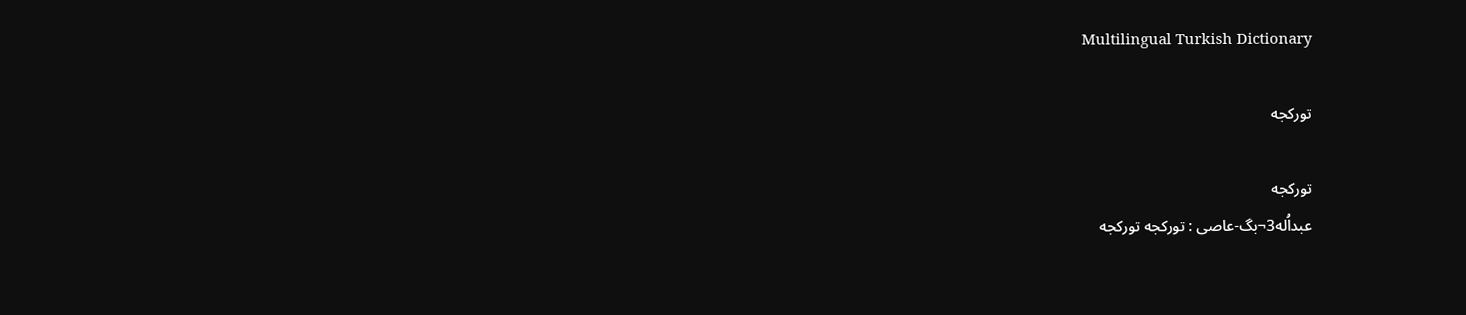Multilingual Turkish Dictionary

تورکجه

تورکجه
عبداُله3¬بگ-عاصی : تورکجه تورکجه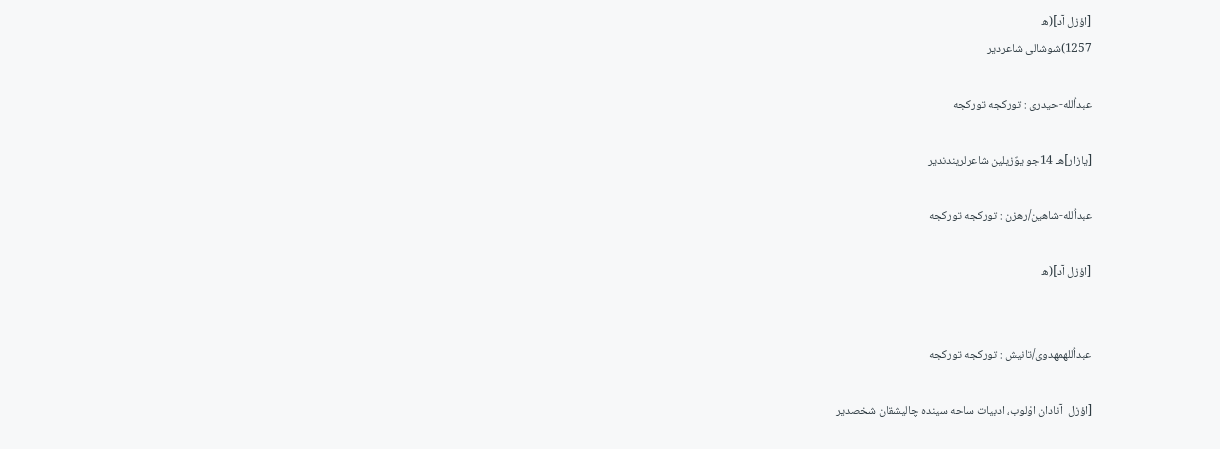[اؤزل آد](ه
1257)شوشالی شاعردیر

عبداُلله-حیدری : تورکجه تورکجه

[یازار]هـ 14جو یوٌزیلین شاعرلریندندیر

عبداُلله-شاهین/رهزن : تورکجه تورکجه

[اؤزل آد](ه


عبداُللهمهدوی/تانیش : تورکجه تورکجه

[اؤزل  آنادان اوْلوب، ادبیات ساحه سینده چالیشقان شخصدیر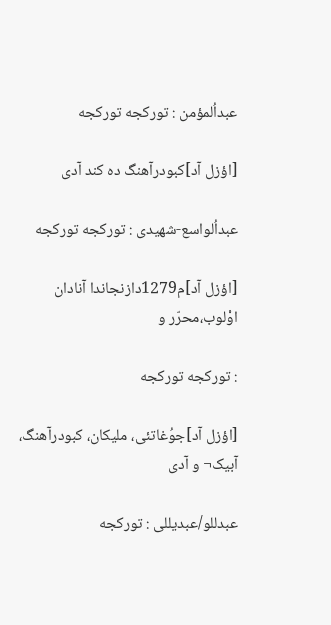عبداُلمؤمن : تورکجه تورکجه

[اؤزل آد]کبودرآهنگ ده کند آدی

عبداُلواسع-شهیدی : تورکجه تورکجه

[اؤزل آد]م1279دازنجاندا آنادان اوْلوب،محرّر و

: تورکجه تورکجه

[اؤزل آد]جوُغاتئی، ملیکان، کبودرآهنگ، آبیک¬ و آدی

عبدللو/عبدیللی : تورکجه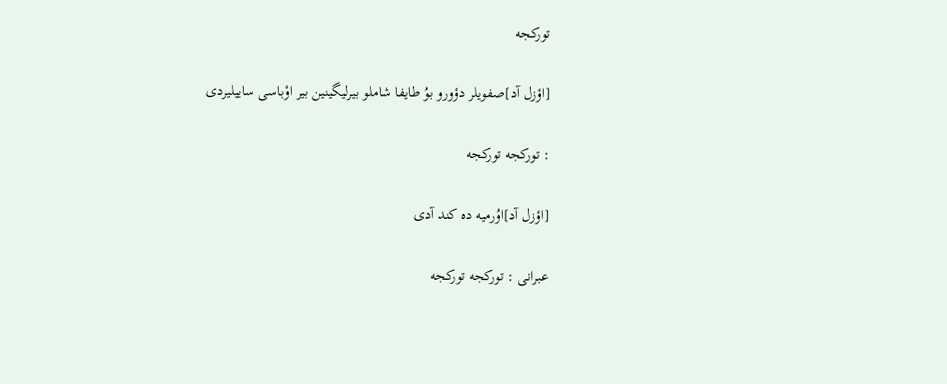تورکجه

[اؤزل آد]صفویلر دؤورو بوُ طایفا شاملو بیرلیگینین بیر اوْباسی ساییلیردی

: تورکجه تورکجه

[اؤزل آد]اوُرمیه ده کند آدی

عبرانی : تورکجه تورکجه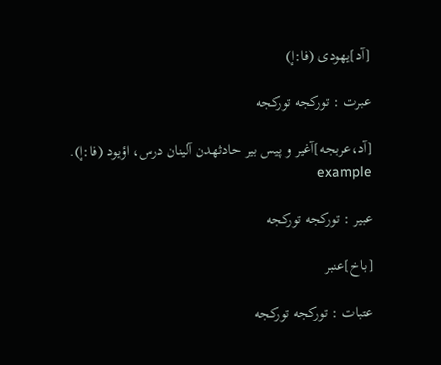[آد]یهودی (فا:إ)

عبرت : تورکجه تورکجه

[آد،عربجه]آغیر و پیس بیر حادثهدن آلینان درس، اؤیود (فا:إ). example

عبیر : تورکجه تورکجه

[باخ]عنبر

عتبات : تورکجه تورکجه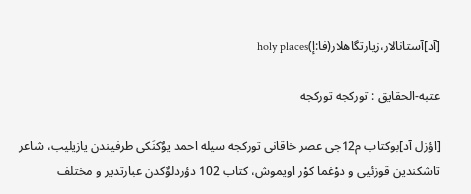[آد]آستانالار،زیارتگاهلار(فا:إ)holy places

عتبه-الحقایق : تورکجه تورکجه

[اؤزل آد]بوکتاب م12جی عصر خاقانی تورکجه سیله احمد یوٌکنَکی طرفیندن یازیلیب، شاعر تاشکندین قوزئیی و دوْغما کوْر اویموش، کتاب 102 دؤردلوٌکدن عبارتدیر و مختلف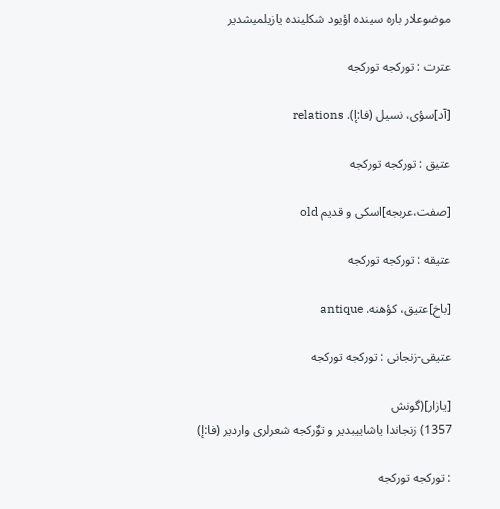موضوعلار باره سینده اؤیود شکلینده یازیلمیشدیر

عترت : تورکجه تورکجه

[آد]سؤی، نسیل (فا:إ). relations

عتیق : تورکجه تورکجه

[صفت،عربجه]اسکی و قدیم old

عتیقه : تورکجه تورکجه

[باخ]عتیق، کؤهنه. antique

عتیقی-زنجانی : تورکجه تورکجه

[یازار](گونش
1357) زنجاندا یاشاییبدیر و توٌرکجه شعرلری واردیر (فا:إ)

: تورکجه تورکجه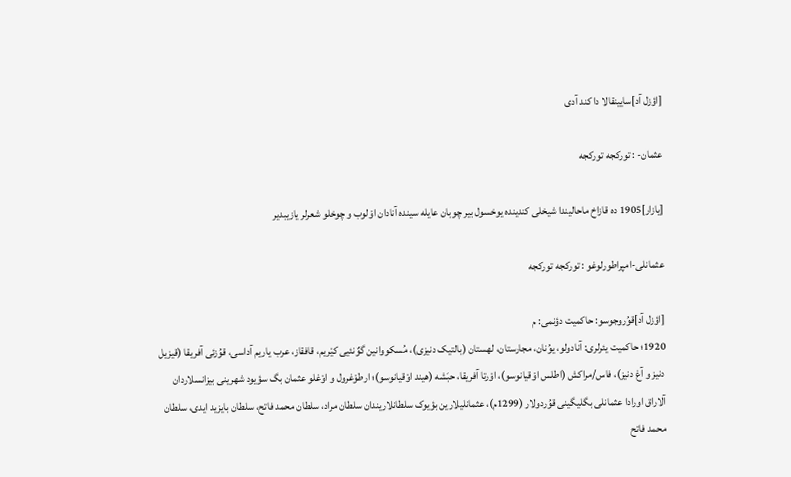[اؤزل آد]سایینقالا دا کند آدی

عثمان- : تورکجه تورکجه

[یازار]1905 ده قازاخ ماحالیندا شیخلی کندینده یوخسول بیر چوبان عایله سینده آنادان اوْلوب و چوخلو شعرلر یازیبدیر

عثمانلی-امپراطورلوغو : تورکجه تورکجه

[اؤزل آد]قوُروجوسو: حاکمیت دؤنمی: م
1920؛ حاکمیت یئرلری: آنادولو، یوُنان، مجارستان، لهستان (بالتیک دنیزی)، مُسکووانین گوٌنئیی کیْریم، قافقاز، عرب یاریم آداسی، قوُزئی آفریقا (قیزیل دنیز و آغ دنیز)، فاس/مراکش (اطلس اوْقیانوسو)، اوْرتا آفریقا، حبَشه (هیند اوْقیانوسو)؛ ارطوْغرول و اوْغلو عثمان بگ سؤیود شهرینی بیزانسلاردان آلاراق اورادا عثمانلی بگلیگینی قوُردولار (1299م)، عثمانلیلارین بؤیوک سلطانلاریندان سلطان مراد، سلطان محمد فاتح، سلطان بایزید ایدی، سلطان محمد فاتح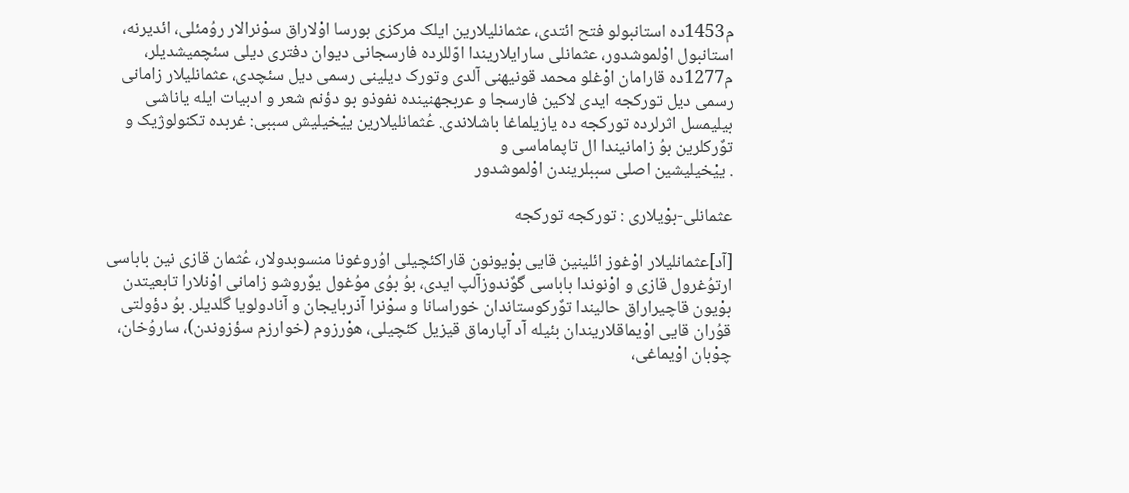م1453ده استانبولو فتح ائتدی، عثمانلیلارین ایلک مرکزی بورسا اوْلاراق سوْنرالار روُمئلی، ائدیرنه، استانبول اوْلموشدور، عثمانلی سارایلاریندا اوّللرده فارسجانی دیوان دفتری دیلی سئچمیشدیلر، م1277ده قارامان اوْغلو محمد قونیهنی آلدی وتورک دیلینی رسمی دیل سئچدی، عثمانلیلار زامانی رسمی دیل تورکجه ایدی لاکین فارسجا و عربجهنینده نفوذو بو دؤنم شعر و ادبیات ایله یاناشی بیلیمسل اثرلرده تورکجه ده یازیلماغا باشلاندی. عُثمانلیلارین ییْخیلیش سببی: غربده تکنولوژیک و توٌرکلرین بوُ زامانیندا ال تاپماماسی و
. ییْخیلیشین اصلی سببلریندن اوْلموشدور

عثمانلی-بوْیلاری : تورکجه تورکجه

[آد]عثمانلیلار اوْغوز ائلینین قایی بوْیونون قاراکئچیلی اوُروغونا منسوبدولار، عُثمان قازی نین باباسی ارتوُغرول قازی و اوْنوندا باباسی گوٌندوزآلپ ایدی، بوُ بوُی موُغول یوٌروشو زامانی اوْنلارا تابعیتدن بوْیون قاچیراراق حالیندا توٌرکوستاندان خوراسانا و سوْنرا آذربایجان و آنادولویا گلدیلر. بوُ دؤولتی قوُران قایی اوْیماقلاریندان بئیله آد آپارماق قیزیل کئچیلی، هوْرزوم (خوارزم سؤزوندن)، ساروُخان، چوْبان اوْیماغی،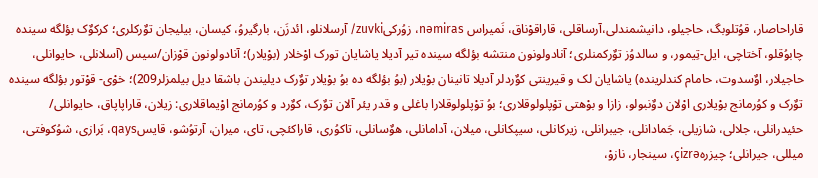قاراحاصار، قوُتلوبگ، حاجیلو، دانیشمندلی،آرساقلی، قاراقوْناق، نَمیراس nəmiras، زوُرکیzuvki/ آرسلانلو، ائدزَن، بارگیروُ، کیسان، بیلیجان توٌرکلری؛ کرکوٌک بؤلگه سینده چابوُقلو، آختاچی، ایل-تِیمور، و سالدوُز توٌرکمنلری؛ آنادولونون منتشه بؤلگه سینده تیر آدیلا یاشایان تورک اوْخلار (بوْیلار)؛ آنادولونون قوْزان/سیس (آسلانلی، حایوانلی، حاجیلار، اوٌسدوت، حامام کندلرینده) یاشایان لک و قیرینتی کوٌردلر آدیلا تانینان بوْیلار (بوُ بؤلگه ده بوُ بوْیلار توٌرک دیلیندن باشقا دیل بیلمزلر209)؛ خوْی- قوْتور بؤلگه سینده توٌرک و کوُرمانج بوْیلاری اوْلان دوٌنبولو، زازا و بوْهتی توْپلولوقلاری؛ بوُ توْپلولوقلارا باغلی و قدر یئر آلان توٌرک، کوٌرد و کوُرمانج اوْیماقلاری: زیلان، قاراپاپاق، حایوانلی/ حئیدرانلی، جلالی، شازیلی، جَمادانلی، جیبرانلی، زیرکانلی، سیپکانلی، میلان، آدامانلی، هوٌسانلی، تاکوُری، قاراکئچی، تای، میران، آرتوُشو، قایسqays، بَرازی، شوُکوفتی، میللی، جیرانلی؛ چیزرهçizrə، سینجار، نازوْ،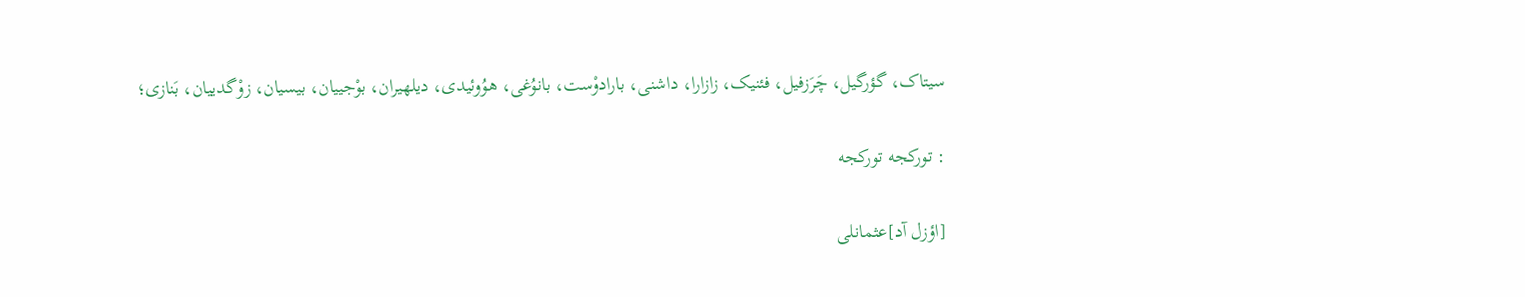سیتاک، گؤرگیل، چَرَزفیل، فئنیک، زازارا، داشنی، بارادوْست، بانوُغی، هوُوئیدی، دیلهیران، بوْجییان، بیسیان، زوْگدییان، بَنازی؛

: تورکجه تورکجه

[اؤزل آد]عثمانلی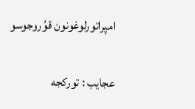امپراتورلوغونون قوُروجوسو

عجایب : تورکجه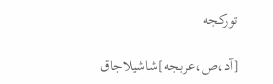تورکجه

[آد،ص،عربجه]شاشیلاجاق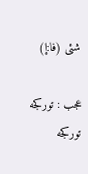شئی (فا:إ)

عجب : تورکجه تورکجه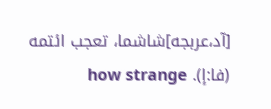[آد،عربجه]شاشما، تعجب ائتمه (فا:إ). how strange